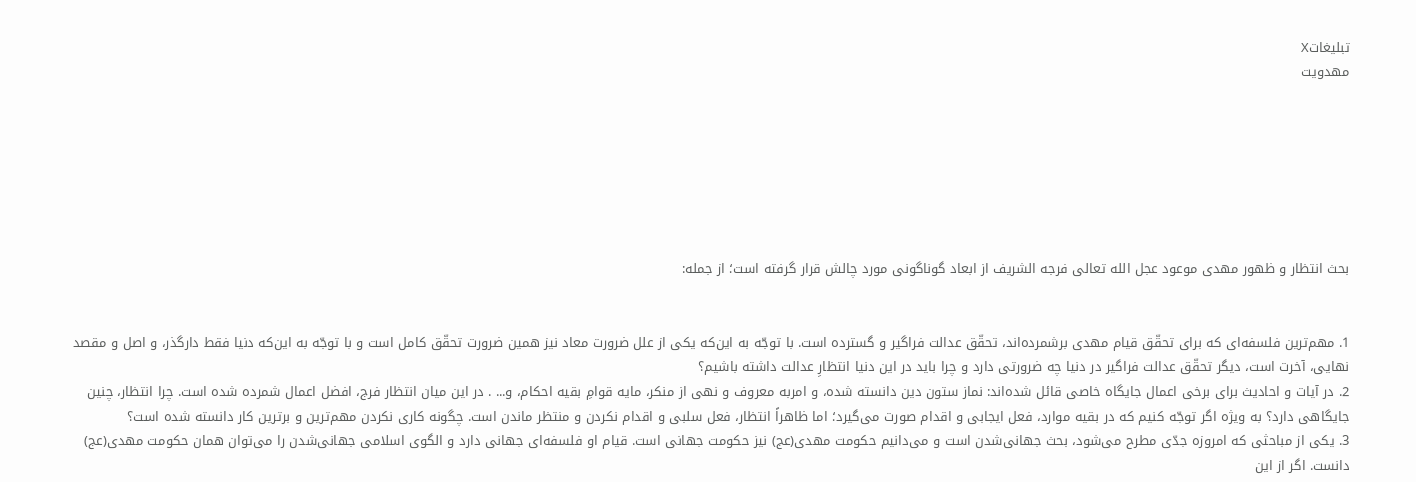تبليغاتX
مهدویت







بحث انتظار و ظهور مهدی موعود عجل الله تعالی فرجه الشریف از ابعاد گوناگونی مورد چالش قرار گرفته‌ است؛ از جمله:


1. مهم‌ترین فلسفه‌ای كه برای تحقّق قیام مهدی برشمرده‌اند، تحقّق عدالت فراگیر و گسترده است. با توجّه به این‌كه یكی از علل ضرورت معاد نیز همین ضرورت تحقّق كامل است و با توجّه به این‌كه دنیا فقط دارگذر، و اصل و مقصد نهایی، آخرت است، دیگر تحقّق عدالت فراگیر در دنیا چه ضرورتی دارد و چرا باید در این دنیا انتظارِ عدالت داشته باشیم؟
2. در آیات و احادیث برای برخی اعمال جایگاه خاصی قائل شده‌اند: نماز ستون دین دانسته شده، و امربه معروف و نهی از منكر، مایه قوامِ بقیه احكام، و... . در این میان انتظار فرج، افضل اعمال شمرده شده است. چرا انتظار، چنین جایگاهی دارد؟ به ویژه اگر توجّه كنیم كه در بقیه موارد، فعل ایجابی و اقدام صورت می‌گیرد؛ اما ظاهراً انتظار، فعل سلبی و اقدام نكردن و منتظر ماندن است. چگونه كاری نكردن مهم‌ترین و برترین كار دانسته شده است؟
3. یكی از مباحثی كه امروزه جدّی مطرح می‌شود، بحث جهانی‌شدن است و می‌دانیم حكومت مهدی(عج) نیز حكومت جهانی است. قیام او فلسفه‌ای جهانی دارد و الگوی اسلامی جهانی‌شدن را می‌توان همان حكومت مهدی(عج) دانست. اگر از این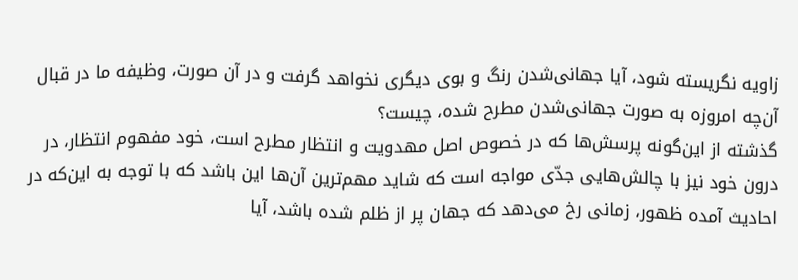زاویه نگریسته شود، آیا جهانی‌شدن رنگ و بوی دیگری نخواهد گرفت و در آن صورت، وظیفه ما در قبال آن‌چه امروزه به صورت جهانی‌شدن مطرح شده، چیست؟
گذشته از این‌گونه پرسش‌ها كه در خصوص اصل مهدویت و انتظار مطرح است، خود مفهوم انتظار، در درون خود نیز با چالش‌هایی جدّی مواجه است كه شاید مهم‌ترین آن‌ها این باشد كه با توجه به این‌كه در احادیث آمده ظهور، زمانی رخ می‌دهد كه جهان پر از ظلم شده باشد، آیا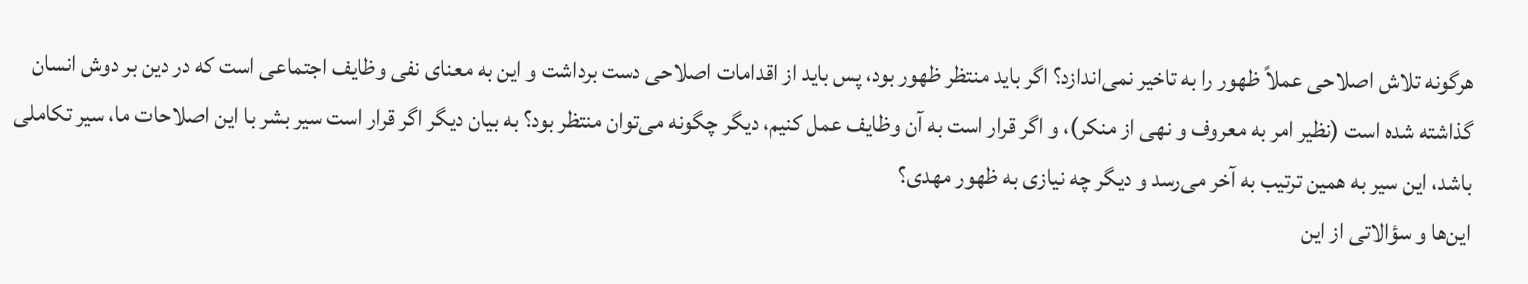هرگونه تلاش اصلاحی عملاً ظهور را به تاخیر نمی‌اندازد؟ اگر باید منتظر ظهور بود، پس باید از اقدامات اصلاحی دست برداشت و این به معنای نفی وظایف اجتماعی است كه در دین بر دوش انسان گذاشته شده است (نظیر امر به معروف و نهی از منكر)، و اگر قرار است به آن وظایف عمل كنیم، دیگر چگونه می‌توان منتظر بود؟ به بیان دیگر اگر قرار است سیر بشر با این اصلاحات ما، سیر تكاملی باشد، این سیر به همین ترتیب به آخر می‌رسد و دیگر چه نیازی به ظهور مهدی؟
این‌ها و سؤالاتی از این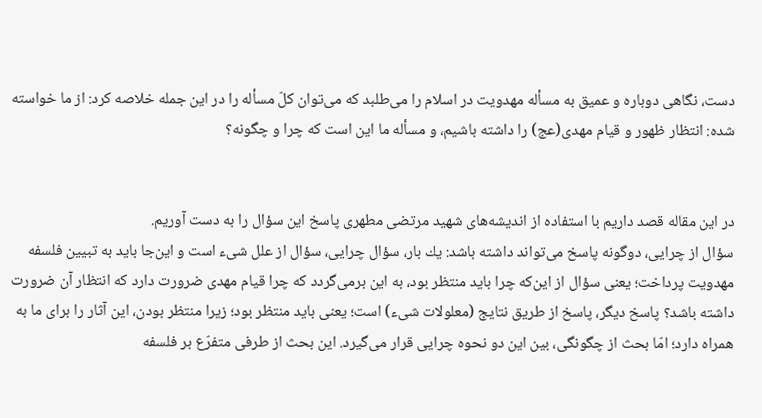دست، نگاهی دوباره و عمیق به مسأله مهدویت در اسلام را می‌طلبد كه می‌توان كلّ مسأله را در این جمله خلاصه كرد: از ما خواسته شده: انتظار ظهور و قیام مهدی(عج) را داشته باشیم،‌ و مسأله ما این است كه چرا و چگونه؟


در این مقاله قصد داریم با استفاده از اندیشه‌های شهید مرتضی مطهری پاسخ این سؤال را به دست آوریم.
سؤال از چرایی، دوگونه پاسخ می‌تواند داشته باشد: یك بار، سؤال چرایی، سؤال از علل شیء است و این‌جا باید به تبیین فلسفه مهدویت پرداخت؛ یعنی سؤال از این‌كه چرا باید منتظر بود، به این برمی‌گردد كه چرا قیام مهدی ضرورت دارد كه انتظار آن ضرورت داشته باشد؟ پاسخ دیگر، پاسخ از طریق نتایج (معلولات شیء) است؛ یعنی باید منتظر بود؛ زیرا منتظر بودن، این آثار را برای ما به همراه دارد؛ امّا بحث از چگونگی، بین این دو نحوه چرایی قرار می‌گیرد. این بحث از طرفی متفرّع بر فلسفه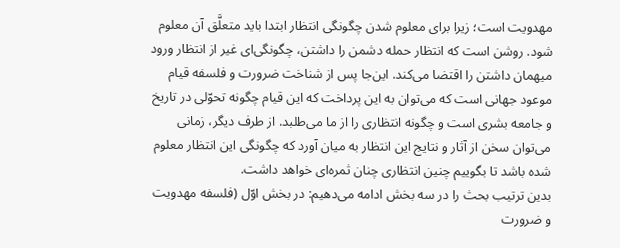مهدویت است؛ زیرا برای معلوم شدن چگونگی انتظار ابتدا باید متعلَّق آن معلوم شود. روشن است كه انتظار حمله دشمن را داشتن، چگونگی‌ای غیر از انتظار ورود میهمان داشتن را اقتضا می‌كند. این‌جا پس از شناخت ضرورت و فلسفه قیام موعود جهانی است كه می‌توان به این پرداخت كه این قیام چگونه تحوّلی در تاریخ و جامعه بشری است و چگونه انتظاری را از ما می‌طلبد. از طرف دیگر، زمانی می‌توان سخن از آثار و نتایج این انتظار به میان آورد كه چگونگی این انتظار معلوم شده باشد تا بگوییم چنین انتظاری چنان ثمره‌ای خواهد داشت.
بدین ترتیب بحث را در سه بخش ادامه می‌دهیم: در بخش اوّل (فلسفه مهدویت و ضرورت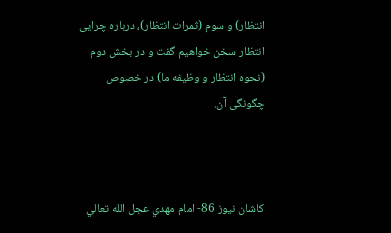انتظار) و سوم (ثمرات انتظار)، درباره چرایی انتظار سخن خواهیم گفت و در بخش دوم (نحوه انتظار و وظیفه ما) در خصوص چگونگی آن.



كاشان نيوز 86- امام مهدي عجل الله تعالي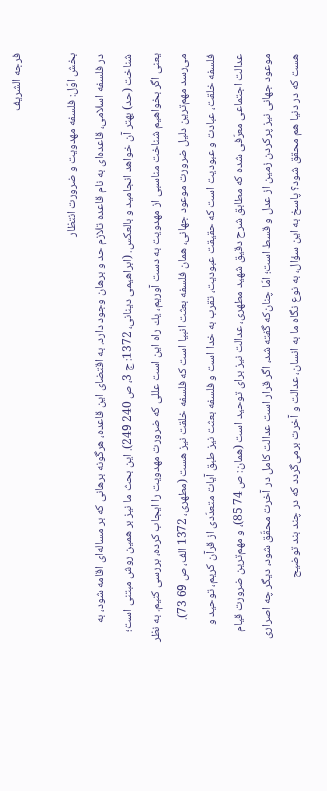فرجه الشريف

بخش اوّل: فلسفه مهدویت و ضرورت انتظار
در فلسفه اسلامی، قاعده‌ای به نام قاعده تلازم حد و برهان وجود دارد. به اقتضای این قاعده، هرگونه برهانی كه بر مساله‌ای اقامه شود، به شناخت (حد) بهتر آن خواهد انجامید و بالعكس. (ابراهیمی دینانی، 1372: ج 3، ص 240 249). این بحث ما نیز بر همین روش مبتنی است؛ یعنی اگر بخواهیم شناخت مناسبی از مهدویت به دست آوریم، یك راه این است عللی كه ضرورت مهدویت را ایجاب كرده، بررسی كنیم. به نظر می‌رسد مهم‌ترین دلیل ضرورت موعود جهانی، همان فلسفه بعثت انبیا است كه فلسفه خلقت نیز هست (مطهری، 1372 الف، ص 69 73). فلسفه خلقت، عبادت و عبودیت است كه حقیقت عبودیت، تقرب به خدا است و فلسفه بعثت نیز طبق آیات متعدّدی از قرآن كریم، توحید و عدالت اجتماعی معرّفی شده كه مطابق شرح دقیق شهید مطهری، عدالت نیز برای توحید است (همان: ص 74 85)، و مهم‌ترین ضرورت قیام موعود جهانی نیز پركردن زمین از عدل و قسط است؛ امّا چنان‌كه گفته شد، اگر قرار است عدالت كامل در آخرت محقّق شود، دیگر چه اصراری هست كه در دنیا هم محقق شود؟ پاسخ به این سؤال، به نوع نگاه ما به انسان، عدالت و آخرت برمی‌گردد كه در چند بند توضیح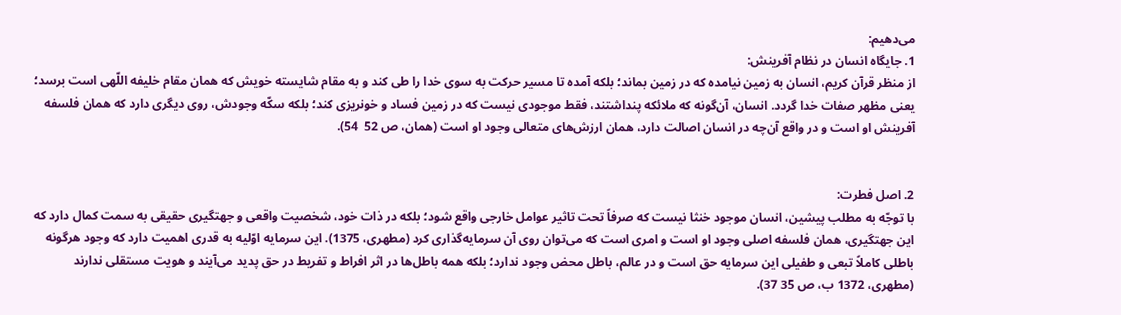می‌دهیم:
1. جایگاه انسان در نظام آفرینش:
از منظر قرآن كریم، انسان به زمین نیامده كه در زمین بماند؛ بلكه آمده تا مسیر حركت به سوی خدا را طی كند و به مقام شایسته خویش كه همان مقام خلیفه اللّهی است برسد؛ یعنی مظهر صفات خدا گردد. انسان، آن‌گونه كه ملائكه پنداشتند، فقط موجودی نیست كه در زمین فساد و خونریزی كند؛ بلكه سكّه وجودش، روی دیگری دارد كه همان فلسفه آفرینش او است و در واقع آن‌چه در انسان اصالت دارد، همان ارزش‌های متعالی وجود او است (همان، ص 52  54).


2. اصل فطرت:
با توجّه به مطلب پیشین، انسان موجود خنثا نیست كه صرفاً تحت تاثیر عوامل خارجی واقع شود؛ بلكه در ذات خود، شخصیت واقعی و جهتگیری حقیقی به سمت كمال دارد كه این جهتگیری، همان فلسفه اصلی وجود او است و امری است كه می‌توان روی آن سرمایه‌گذاری كرد (مطهری، 1375). این سرمایه اوّلیه به قدری اهمیت دارد كه وجود هرگونه باطلی كاملاً تبعی و طفیلی این سرمایه حق است و در عالم، باطل محض وجود ندارد؛ بلكه همه باطل‌ها در اثر افراط و تفریط در حق پدید می‌آیند و هویت مستقلی ندارند (مطهری، 1372 ب، ص 35 37).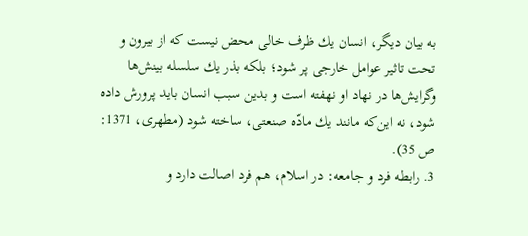به بیان دیگر، انسان یك ظرف خالی محض نیست كه از بیرون و تحت تاثیر عوامل خارجی پر شود؛ بلكه بذر یك سلسله بینش‌ها وگرایش‌ها در نهاد او نهفته است و بدین سبب انسان باید پرورش داده شود، نه این‌كه مانند یك مادّه صنعتی، ساخته شود (مطهری، 1371: ص 35).
3. رابطه فرد و جامعه: در اسلام، هم فرد اصالت دارد و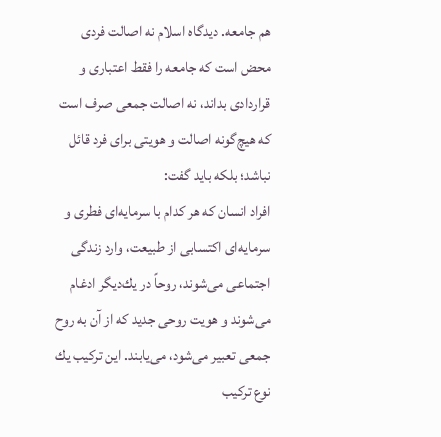هم جامعه. دیدگاه اسلام نه اصالت فردی محض است كه جامعه را فقط اعتباری و قراردادی بداند، نه اصالت جمعی صرف است كه هیچ‌گونه اصالت و هویتی برای فرد قائل نباشد؛ بلكه باید گفت:
افراد انسان كه هر كدام با سرمایه‌ای فطری و سرمایه‌ای اكتسابی از طبیعت، وارد زندگی اجتماعی می‌شوند، روحاً در یك‌دیگر ادغام می‌شوند و هویت روحی جدید كه از آن به روح جمعی تعبیر می‌شود، می‌یابند. این تركیب یك نوع تركیب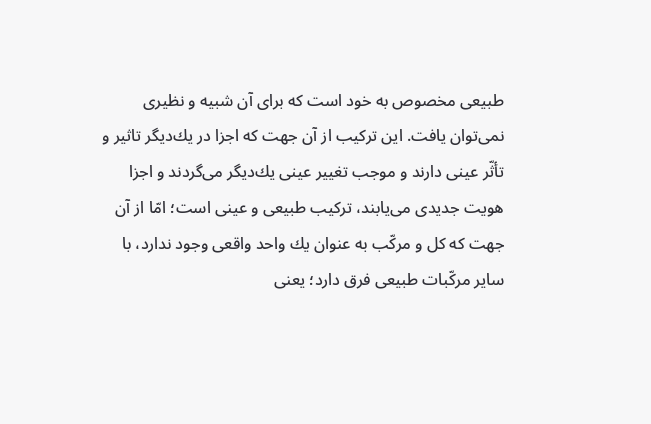طبیعی مخصوص به خود است كه برای آن شبیه و نظیری نمی‌توان یافت. این تركیب از آن جهت كه اجزا در یك‌دیگر تاثیر و تأثّر عینی دارند و موجب تغییر عینی یك‌دیگر می‌گردند و اجزا هویت جدیدی می‌یابند، تركیب طبیعی و عینی است؛ امّا از آن جهت كه كل و مركّب به عنوان یك واحد واقعی وجود ندارد، با سایر مركّبات طبیعی فرق دارد؛ یعنی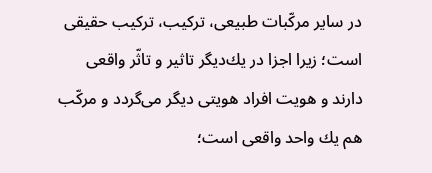در سایر مركّبات طبیعی، تركیب، تركیب حقیقی است؛ ‌زیرا اجزا در یك‌دیگر تاثیر و تاثّر واقعی دارند و هویت افراد هویتی دیگر می‌گردد و مركّب هم یك واحد واقعی است؛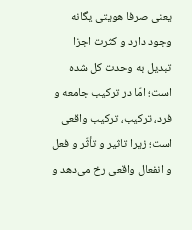یعنی صرفا هویتی یگانه وجود دارد و كثرت اجزا تبدیل به وحدت كل شده است؛ امّا در تركیب جامعه و فرد، تركیب، تركیب واقعی است؛ زیرا تاثیر و تأثّر و فعل و انفعال واقعی رخ می‌دهد و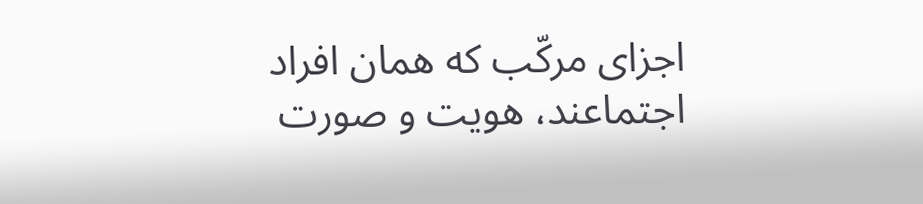اجزای مركّب كه همان افراد اجتماعند، هویت و صورت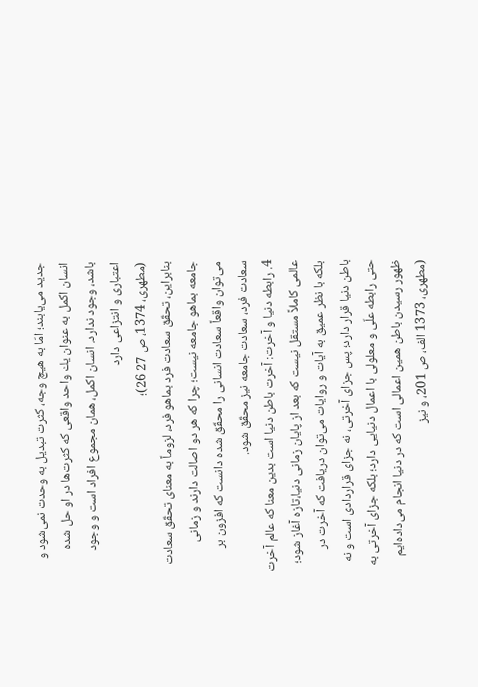جدید می‌یابند؛ امّا به هیچ وجه، كثرت تبدیل به وحدت نمی‌شود و انسان اكمل به عنوان یك واحد واقعی كه كثرت‌ها در او حل شده باشد، وجود ندارد. انسان اكمل، همان مجموع افراد است و وجود اعتباری و انتزاعی دارد
(مطهری، 1374، ص 27 26)؛
بنابراین، تحقّق سعادت فرد بماهو فرد، ‌لزوماً به معنای تحقّق سعادت جامعه بماهو جامعه نیست؛ چرا كه هر دو اصالت دارند و زمانی می‌توان واقعاً سعادت انسانی را محقّق شده دانست كه افزون بر سعادت فرد، ‌سعادت جامعه نیز محقّق شود.
4. رابطه دنیا و آخرت: آخرت باطن دنیا است بدین معنا كه عالم آخرت عالمی كاملاً مستقل نیست كه بعد از پایان زمانی دنیا،‌تازه آغاز شود؛ بلكه با نظر عمیق به آیات و روایات می‌توان دریافت كه آخرت در باطن دنیا قرار دارد؛ پس جزای آخرتی، نه جزای قراردادی است و نه حتی رابطه علّی و معلولی با اعمال دنیایی دارد؛ بلكه جزای آخرتی به ظهور رسیدن باطن همین اعمالی است كه در دنیا انجام می‌داده‌ایم (مطهری، 1373 الف، ص 201، و نیز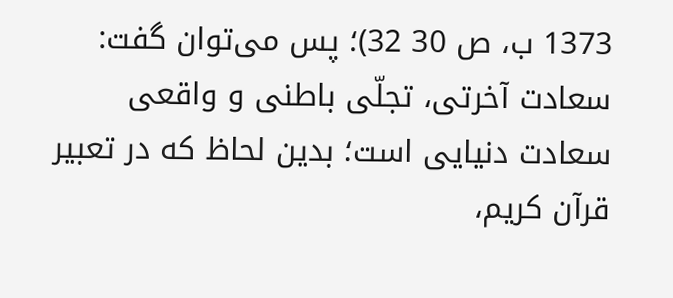1373 ب، ص 30 32)؛ پس می‌توان گفت: سعادت آخرتی، تجلّی باطنی و واقعی سعادت دنیایی است؛ بدین لحاظ كه در تعبیر قرآن كریم،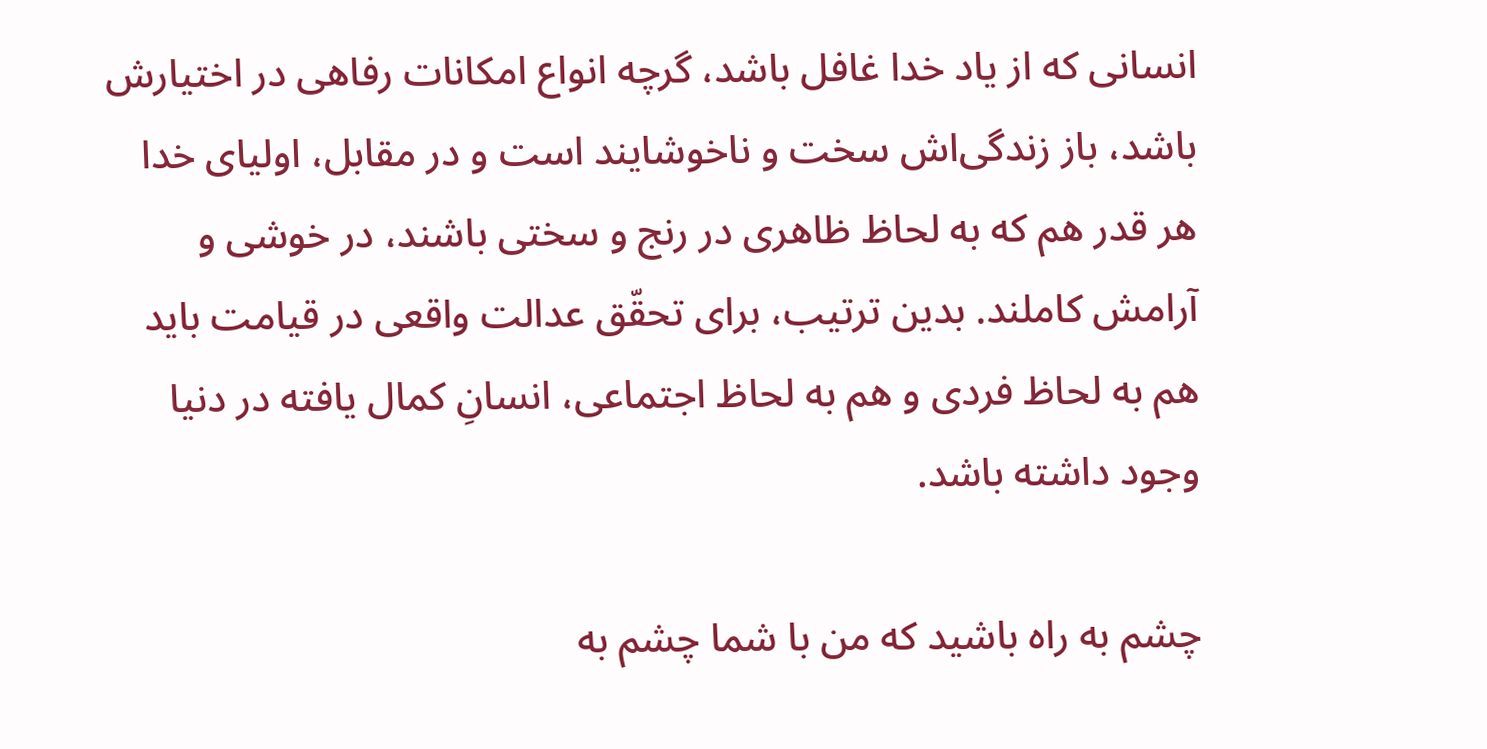انسانی كه از یاد خدا غافل باشد، گرچه انواع امكانات رفاهی در اختیارش باشد، باز زندگی‌اش سخت و ناخوشایند است و در مقابل، اولیای خدا هر قدر هم كه به لحاظ ظاهری در رنج و سختی باشند، در خوشی و آرامش كاملند. بدین ترتیب، برای تحقّق عدالت واقعی در قیامت باید هم به لحاظ فردی و هم به لحاظ اجتماعی، انسانِ كمال یافته در دنیا وجود داشته باشد.

چشم به راه باشید که من با شما چشم به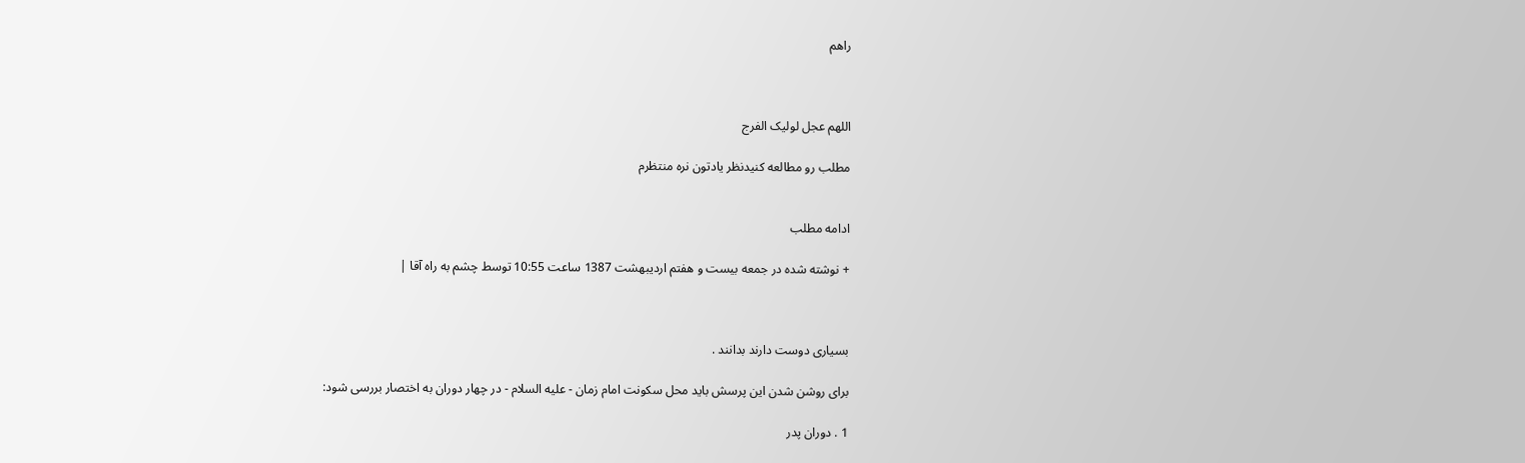راهم



اللهم عجل لوليک الفرج

مطلب رو مطالعه کنیدنظر یادتون نره منتظرم


ادامه مطلب

+ نوشته شده در جمعه بیست و هفتم اردیبهشت 1387 ساعت 10:55 توسط چشم به راه آقا |



بسیارى دوست دارند بدانند .

براى روشن شدن این پرسش باید محل سكونت امام زمان - علیه السلام - در چهار دوران به اختصار بررسى شود:

1 . دوران پدر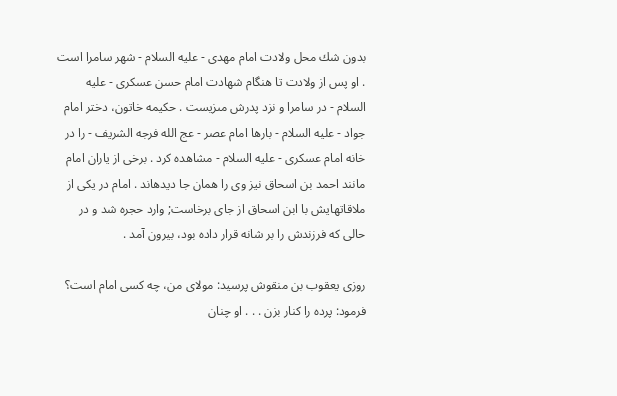بدون شك محل ولادت امام مهدى - علیه السلام - شهر سامرا است . او پس از ولادت تا هنگام شهادت امام حسن عسكرى - علیه السلام - در سامرا و نزد پدرش مىزیست . حكیمه خاتون، دختر امام جواد - علیه السلام - بارها امام عصر - عج الله فرجه الشریف - را در خانه امام عسكرى - علیه السلام - مشاهده كرد . برخى از یاران امام مانند احمد بن اسحاق نیز وى را همان جا دیدهاند . امام در یكى از ملاقاتهایش با ابن اسحاق از جاى برخاست; وارد حجره شد و در حالى كه فرزندش را بر شانه قرار داده بود، بیرون آمد .

روزى یعقوب بن منقوش پرسید: مولاى من، چه كسى امام است؟ فرمود: پرده را كنار بزن . . . او چنان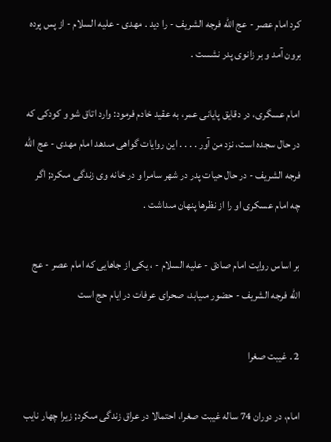كرد امام عصر - عج الله فرجه الشریف - را دید . مهدى - علیه السلام - از پس پرده برون آمد و بر زانوى پدر نشست .

امام عسگرى، در دقایق پایانى عمر، به عقید خادم فرمود: وارد اتاق شو و كودكى كه در حال سجده است، نزد من آور . . . . این روایات گواهى مىدهد امام مهدى - عج الله فرجه الشریف - در حال حیات پدر در شهر سامرا و در خانه وى زندگى مىكرد; اگر چه امام عسكرى او را از نظرها پنهان مىداشت .

بر اساس روایت امام صادق - علیه السلام - ، یكى از جاهایى كه امام عصر - عج الله فرجه الشریف - حضور مىیابد، صحراى عرفات در ایام حج است

2 . غیبت صغرا

امام، در دوران 74 ساله غیبت صغرا، احتمالا در عراق زندگى مىكرد; زیرا چهار نایب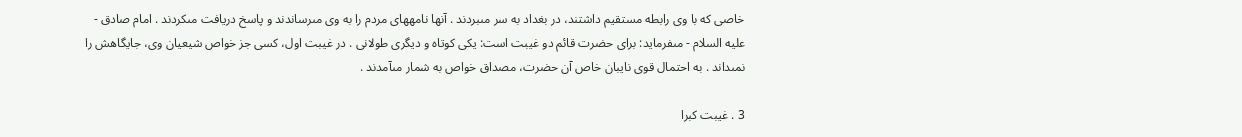خاصى كه با وى رابطه مستقیم داشتند، در بغداد به سر مىبردند . آنها نامههاى مردم را به وى مىرساندند و پاسخ دریافت مىكردند . امام صادق - علیه السلام - مىفرماید: براى حضرت قائم دو غیبت است: یكى كوتاه و دیگرى طولانى . در غیبت اول، كسى جز خواص شیعیان وى، جایگاهش را نمىداند . به احتمال قوى نایبان خاص آن حضرت، مصداق خواص به شمار مىآمدند .

3 . غیبت كبرا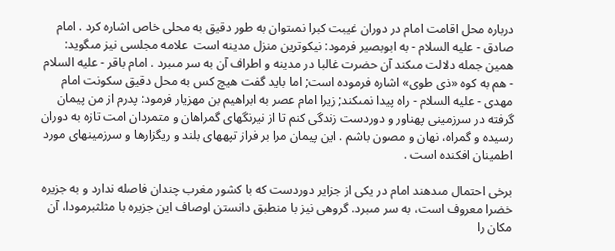درباره محل اقامت امام در دوران غیبت كبرا نمىتوان به طور دقیق به محلى خاص اشاره كرد . امام صادق - علیه السلام - به ابوبصیر فرمود: نیكوترین منزل مدینه است  علامه مجلسى نیز مىگوید: همین جمله دلالت مىكند آن حضرت غالبا در مدینه و اطراف آن به سر مىبرد . امام باقر - علیه السلام - هم به كوه «ذى طوى» اشاره فرموده است; اما باید گفت هیچ كس به محل دقیق سكونت امام مهدى - علیه السلام - راه پیدا نمىكند; زیرا امام عصر به ابراهیم بن مهزیار فرمود: پدرم از من پیمان گرفته در سرزمینى پهناور و دوردست زندگى كنم تا از نیرنگهاى گمراهان و متمردان امت تازه به دوران رسیده و گمراه، نهان و مصون باشم . این پیمان مرا بر فراز تپههاى بلند و ریگزارها و سرزمینهاى مورد اطمینان افكنده است .

برخى احتمال مىدهند امام در یكى از جزایر دوردست كه با كشور مغرب چندان فاصله ندارد و به جزیره خضرا معروف است، به سر مىبرد. گروهى نیز با منطبق دانستن اوصاف این جزیره با مثلثبرمودا، آن مكان را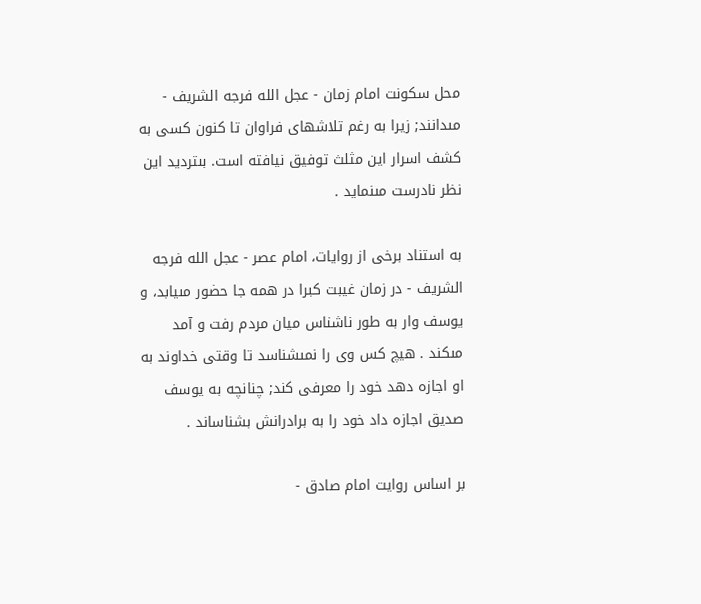محل سكونت امام زمان - عجل الله فرجه الشریف - مىدانند; زیرا به رغم تلاشهاى فراوان تا كنون كسى به كشف اسرار این مثلث توفیق نیافته است. بىتردید این نظر نادرست مىنماید .

به استناد برخى از روایات، امام عصر - عجل الله فرجه الشریف - در زمان غیبت كبرا در همه جا حضور مىیابد، و یوسف وار به طور ناشناس میان مردم رفت و آمد مىكند . هیچ كس وى را نمىشناسد تا وقتى خداوند به او اجازه دهد خود را معرفى كند; چنانچه به یوسف صدیق اجازه داد خود را به برادرانش بشناساند .

بر اساس روایت امام صادق -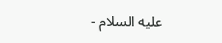علیه السلام -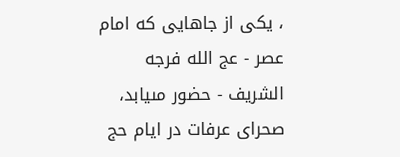، یكى از جاهایى كه امام عصر - عج الله فرجه الشریف - حضور مىیابد، صحراى عرفات در ایام حج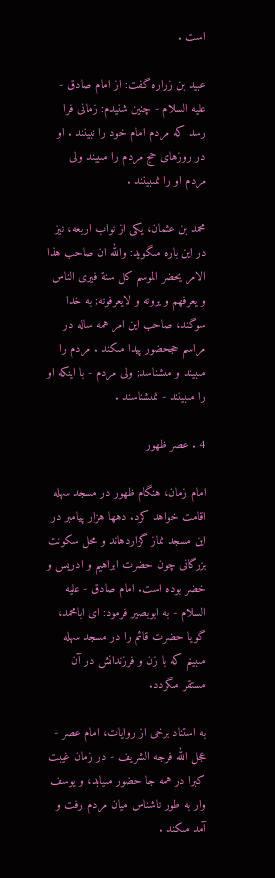است .

عبید بن زراره گفت: از امام صادق - علیه السلام - چنین شنیدم: زمانى فرا رسد كه مردم امام خود را نبینند . او در روزهاى حج مردم را مىبیند ولى مردم او را نمىبینند .

محمد بن عثمان، یكى از نواب اربعه، نیز در این باره مىگوید: والله ان صاحب هذا الامر یحضر الموسم كل سنة فیرى الناس و یعرفهم و یرونه و لایعرفونه; به خدا سوگند، صاحب این امر همه ساله در مراسم حجحضور پیدا مىكند . مردم را مىبیند و مىشناسد; ولى مردم - با اینكه او را مىبینند - نمىشناسند .

4 . عصر ظهور

امام زمان، هنگام ظهور در مسجد سهله  اقامت خواهد كرد. دهها هزار پیامبر در این مسجد نماز گزاردهاند و محل سكونت بزرگانى چون حضرت ابراهیم و ادریس و خضر بوده است. امام صادق - علیه السلام - به ابوبصیر فرمود: اى ابامحمد، گویا حضرت قائم را در مسجد سهله مىبینم كه با زن و فرزندانش در آن مستقر مىگردد.

به استناد برخى از روایات، امام عصر - عجل الله فرجه الشریف - در زمان غیبت كبرا در همه جا حضور مىیابد، و یوسف وار به طور ناشناس میان مردم رفت و آمد مىكند .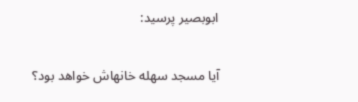ابوبصیر پرسید:

آیا مسجد سهله خانهاش خواهد بود؟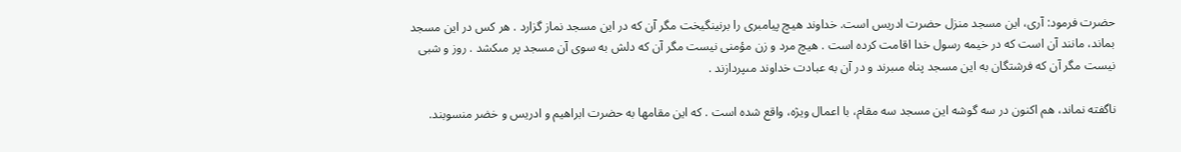حضرت فرمود: آرى، این مسجد منزل حضرت ادریس است. خداوند هیچ پیامبرى را برنینگیخت مگر آن كه در این مسجد نماز گزارد . هر كس در این مسجد بماند، مانند آن است كه در خیمه رسول خدا اقامت كرده است . هیچ مرد و زن مؤمنى نیست مگر آن كه دلش به سوى آن مسجد پر مىكشد . روز و شبى نیست مگر آن كه فرشتگان به این مسجد پناه مىبرند و در آن به عبادت خداوند مىپردازند .

ناگفته نماند، هم اكنون در سه گوشه این مسجد سه مقام، با اعمال ویژه، واقع شده است . كه این مقامها به حضرت ابراهیم و ادریس و خضر منسوبند.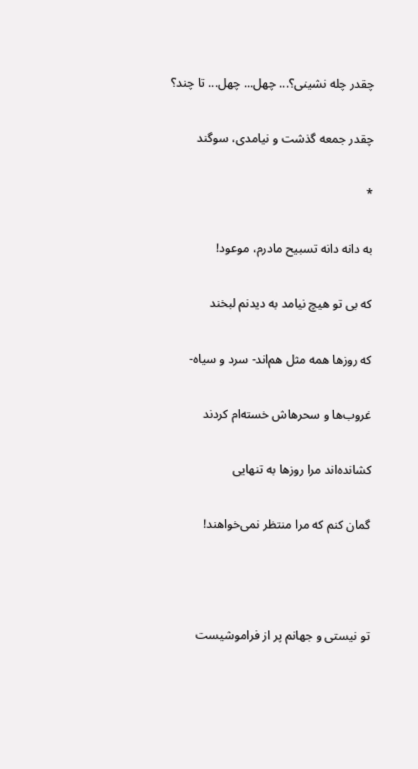چقدر چله نشینی؟... چهل... چهل... تا چند؟

چقدر جمعه گذشت و نیامدی، سوگند

*

به دانه دانه تسبیح مادرم، موعود!

که بی تو هیچ نیامد به دیدنم لبخند

که روزها همه مثل هم‌اند- سرد و سیاه-

غروب‌ها و سحرهاش خسته‌ام کردند

کشانده‌اند مرا روزها به تنهایی

گمان کنم که مرا منتظر نمی‌خواهند!



تو نیستی و جهانم پر از فراموشیست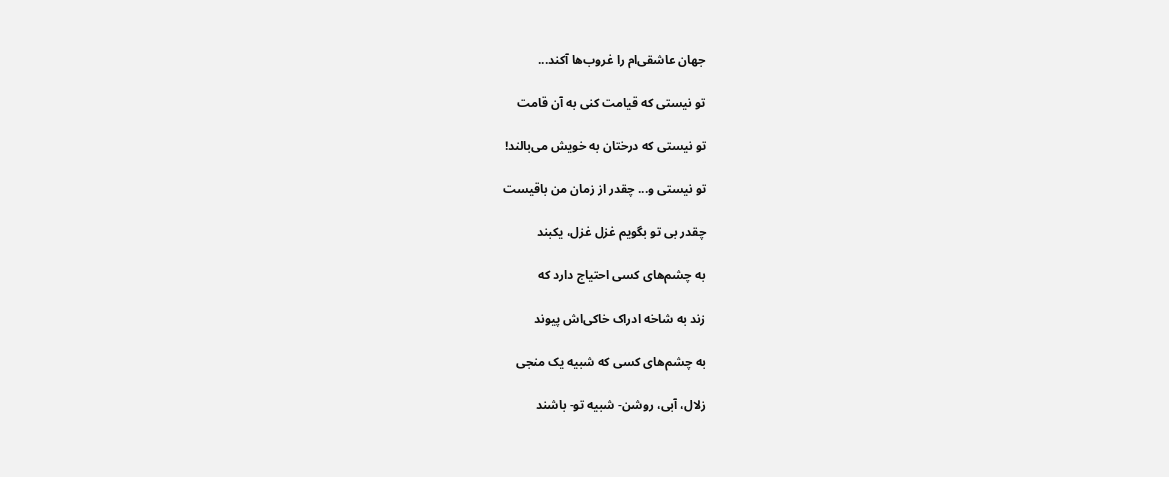جهان عاشقی‌ام را غروب‌ها آکند...

تو نیستی که قیامت کنی به آن قامت

تو نیستی که درختان به خویش می‌بالند!

تو نیستی و... چقدر از زمان من باقیست

چقدر بی تو بگویم غزل غزل، یکبند

به چشم‌های کسی احتیاج دارد که

زند به شاخه ادراک خاکی‌اش پیوند

به چشم‌های کسی که شبیه یک منجی

زلال، آبی، روشن- شبیه تو- باشند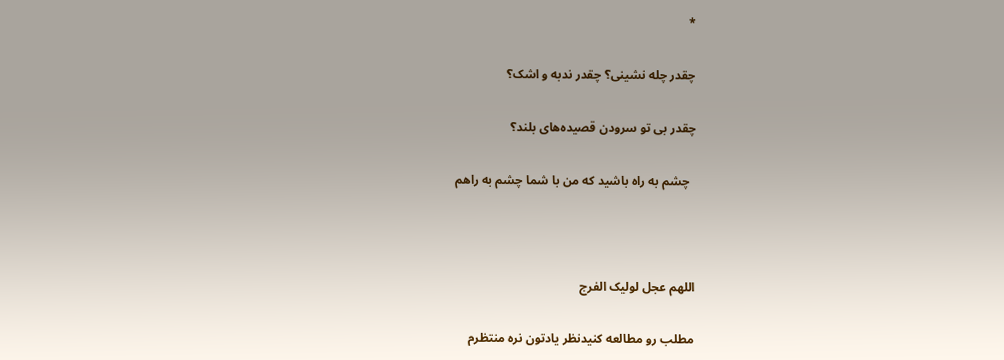*

چقدر چله نشینی؟ چقدر ندبه و اشک؟

چقدر بی تو سرودن قصیده‌های بلند؟

  چشم به راه باشید که من با شما چشم به راهم



اللهم عجل لوليک الفرج

مطلب رو مطالعه کنیدنظر یادتون نره منتظرم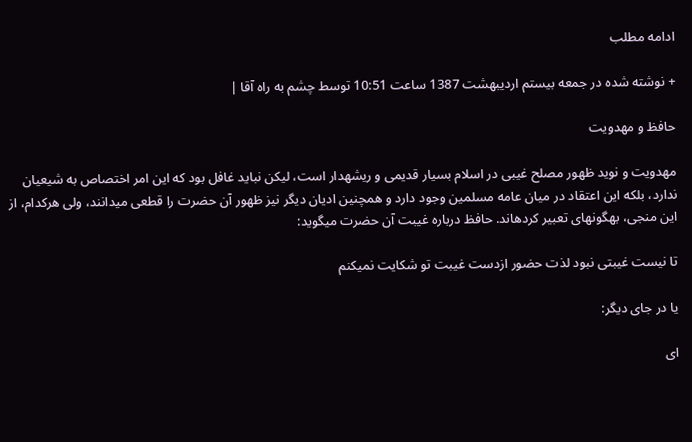ادامه مطلب

+ نوشته شده در جمعه بیستم اردیبهشت 1387 ساعت 10:51 توسط چشم به راه آقا |

حافظ و مهدویت

مهدویت و نوید ظهور مصلح غیبی در اسلام بسیار قدیمی و ریشهدار است، لیكن نباید غافل بود كه این امر اختصاص به شیعیان ندارد، بلكه این اعتقاد در میان عامه مسلمین وجود دارد و همچنین ادیان دیگر نیز ظهور آن حضرت را قطعی میدانند، ولی هركدام، از این منجی، بهگونهای تعبیر كردهاند. حافظ درباره غیبت آن حضرت میگوید:

تا نیست غیبتی نبود لذت حضور ازدست غیبت تو شكایت نمیكنم

یا در جای دیگر:

ای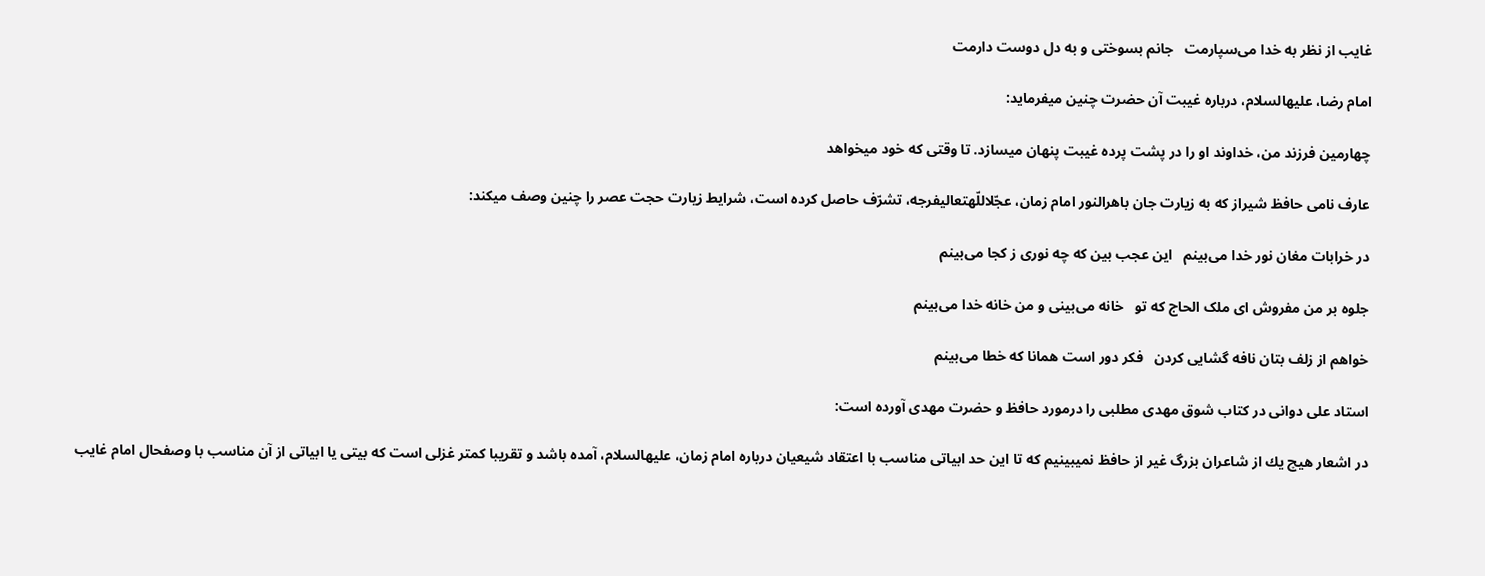غایب از نظر به خدا می‌سپارمت   جانم بسوختی و به دل دوست دارمت

امام رضا، علیهالسلام، درباره غیبت آن حضرت چنین میفرماید:

چهارمین فرزند من، خداوند او را در پشت پرده غیبت پنهان میسازد. تا وقتی كه خود میخواهد

عارف نامی حافظ شیراز كه به زیارت جان باهرالنور امام زمان، عجّلاللّهتعالیفرجه، تشرّف حاصل كرده است، شرایط زیارت حجت عصر را چنین وصف میكند:

در خرابات مغان نور خدا می‌بینم   این عجب بین که چه نوری ز کجا می‌بینم

جلوه بر من مفروش ای ملک الحاج که تو   خانه می‌بینی و من خانه خدا می‌بینم

خواهم از زلف بتان نافه گشایی کردن   فکر دور است همانا که خطا می‌بینم

استاد علی دوانی در كتاب شوق مهدی مطلبی را درمورد حافظ و حضرت مهدی آورده است:

در اشعار هیچ یك از شاعران بزرگ غیر از حافظ نمیبینیم كه تا این حد ابیاتی مناسب با اعتقاد شیعیان درباره امام زمان، علیهالسلام، آمده باشد و تقریبا كمتر غزلی است كه بیتی یا ابیاتی از آن مناسب با وصفحال امام غایب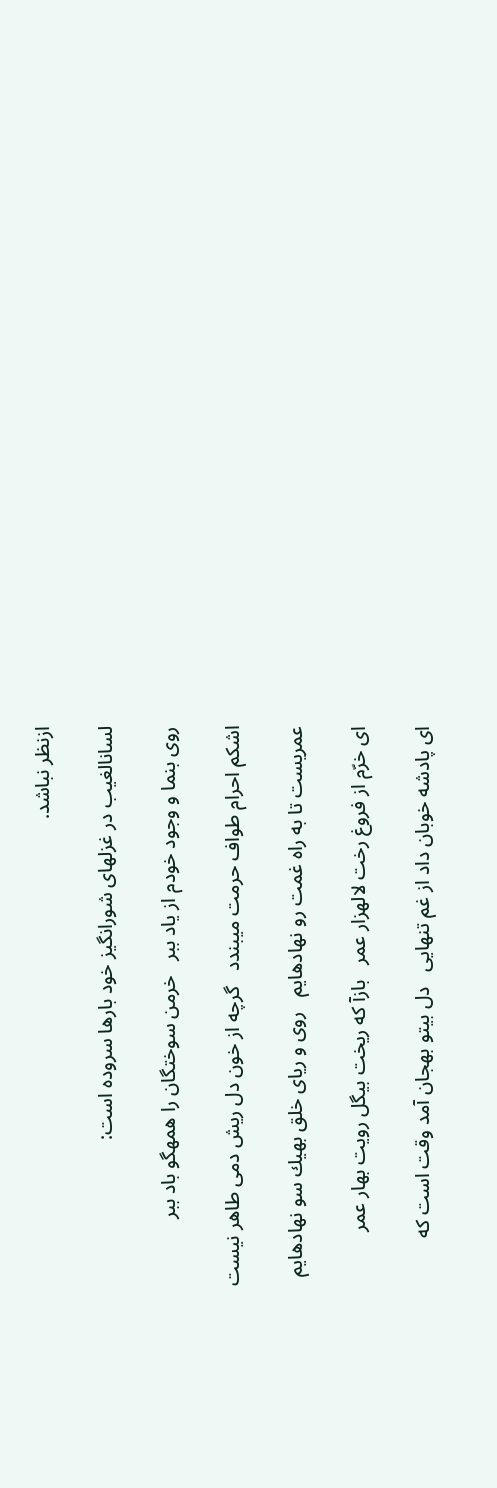ازنظر نباشد.

لسانالغیب در غزلهای شورانگیز خود بارها سروده است:

روی بنما و وجود خودم از یاد ببر   خرمن سوختگان را همهگو باد ببر

اشكم احرام طواف حرمت میبندد   گرچه از خون دل ریش دمی طاهر نیست

عمریست تا به راه غمت رو نهادهایم   روی و ریای خلق بهیك سو نهادهایم

ای خرّم از فروغ رخت لالهزار عمر   بازآ كه ریخت بیگل رویت بهار عمر

ای پادشه خوبان داد از غم تنهایی   دل بیتو بهجان آمد وقت است كه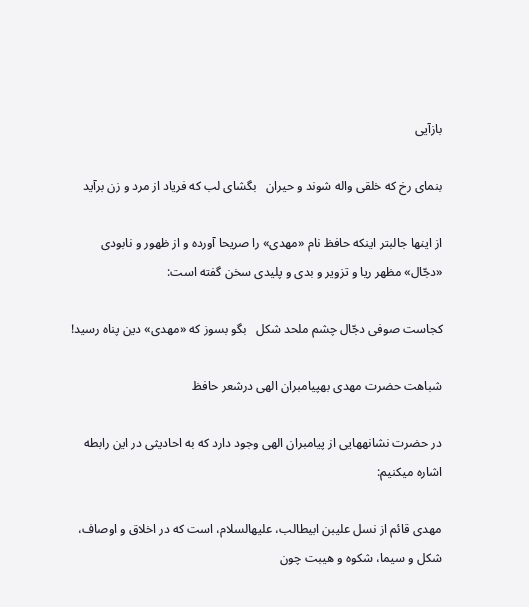بازآیی

بنمای رخ كه خلقی واله شوند و حیران   بگشای لب كه فریاد از مرد و زن برآید

از اینها جالبتر اینكه حافظ نام «مهدی» را صریحا آورده و از ظهور و نابودی «دجّال» مظهر ریا و تزویر و بدی و پلیدی سخن گفته است:

كجاست صوفی دجّال چشم ملحد شكل   بگو بسوز كه «مهدی» دین پناه رسید!

شباهت حضرت مهدی بهپیامبران الهی درشعر حافظ

در حضرت نشانههایی از پیامبران الهی وجود دارد كه به احادیثی در این رابطه اشاره میكنیم:

مهدی قائم از نسل علیبن ابیطالب، علیهالسلام، است كه در اخلاق و اوصاف، شكل و سیما، شكوه و هیبت چون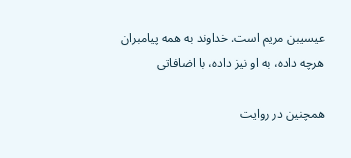عیسیبن مریم است. خداوند به همه پیامبران هرچه داده، به او نیز داده، با اضافاتی

همچنین در روایت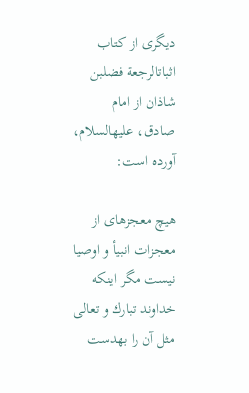دیگری از كتاب اثباتالرجعة فضلبن شاذان از امام صادق، علیهالسلام، آورده است:

هیچ معجزهای از معجزات انبیأ و اوصیا نیست مگر اینكه خداوند تبارك و تعالی مثل آن را بهدست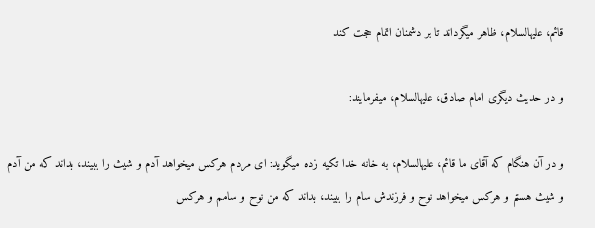قائم، علیهالسلام، ظاهر میگرداند تا بر دشمنان اتمام حجت كند

و در حدیث دیگری امام صادق، علیهالسلام، میفرمایند:

و در آن هنگام كه آقای ما قائم، علیهالسلام، به خانه خدا تكیه زده میگوید: ای مردم هركس میخواهد آدم و شیث را ببیند، بداند كه من آدم و شیث هستم و هركس میخواهد نوح و فرزندش سام را ببیند، بداند كه من نوح و سامم و هركس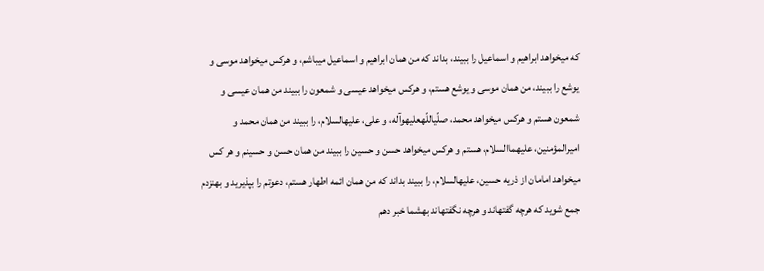كه میخواهد ابراهیم و اسماعیل را ببیند، بداند كه من همان ابراهیم و اسماعیل میباشم، و هركس میخواهد موسی و یوشع را ببیند، من همان موسی و یوشع هستم، و هركس میخواهد عیسی و شمعون را ببیند من همان عیسی و شمعون هستم و هركس میخواهد محمد، صلّیاللّهعلیهوآله، و علی، علیهالسلام، را ببیند من همان محمد و امیرالمؤمنین، علیهماالسلام، هستم و هركس میخواهد حسن و حسین را ببیند من همان حسن و حسینم و هر كس میخواهد امامان از ذریه حسین، علیهالسلام، را ببیند بداند كه من همان ائمه اطهار هستم، دعوتم را بپذیرید و بهنزدم جمع شوید كه هرچه گفتهاند و هرچه نگفتهاند بهشما خبر دهم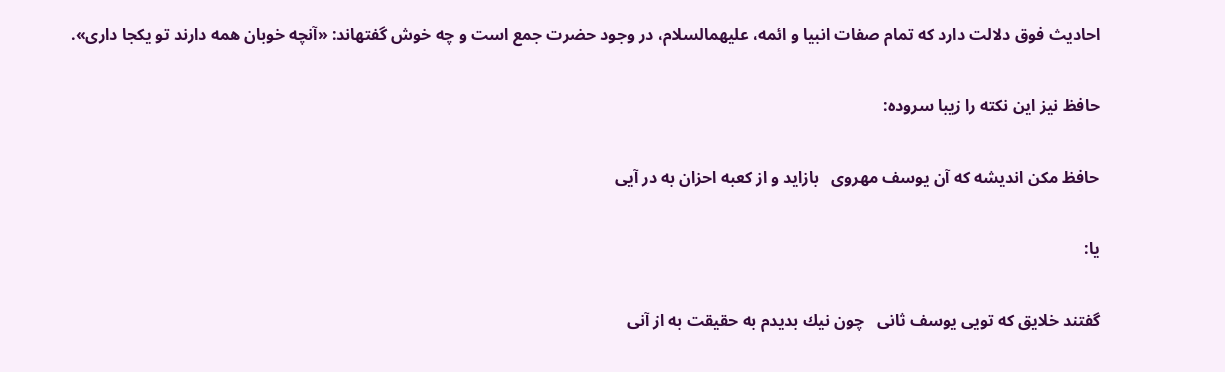احادیث فوق دلالت دارد كه تمام صفات انبیا و ائمه، علیهمالسلام، در وجود حضرت جمع است و چه خوش گفتهاند: «آنچه خوبان همه دارند تو یكجا داری».

حافظ نیز این نكته را زیبا سروده:

حافظ مكن اندیشه كه آن یوسف مهروی   باز‌اید و از كعبه احزان به در آیی

یا:

گفتند خلایق كه تویی یوسف ثانی   چون نیك بدیدم به حقیقت به از آنی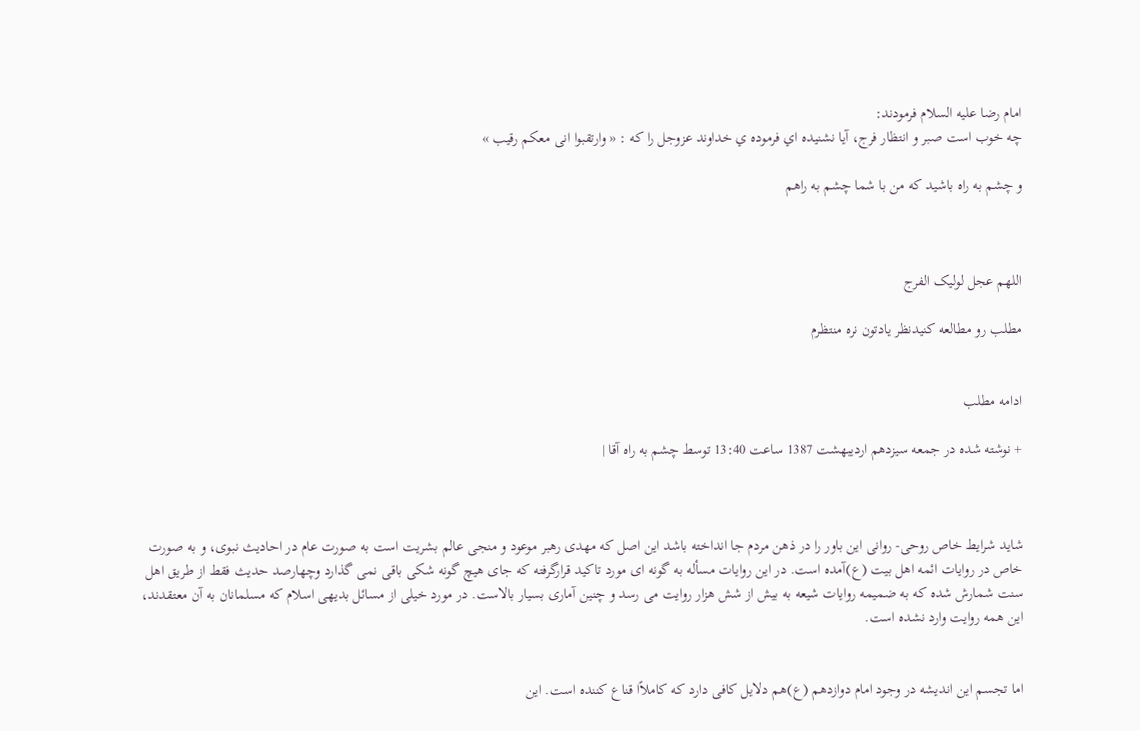امام رضا عليه السلام فرمودند:
چه خوب است صبر و انتظار فرج، آيا نشنيده اي فرموده ي خداوند عزوجل را كه : « وارتقبوا انی معکم رقیب »

و چشم به راه باشید که من با شما چشم به راهم



اللهم عجل لوليک الفرج

مطلب رو مطالعه کنیدنظر یادتون نره منتظرم


ادامه مطلب

+ نوشته شده در جمعه سیزدهم اردیبهشت 1387 ساعت 13:40 توسط چشم به راه آقا |



شايد شرايط خاص روحى- روانى اين باور را در ذهن مردم جا انداخته باشد اين اصل كه مهدى رهبر موعود و منجى عالم بشریت است به صورت عام در احاديث نبوى، و به صورت خاص در روايات ائمه اهل بيت (ع)آمده است. در اين روايات مسأله به گونه ای مورد تاکید قرارگرفته كه جاى هيچ گونه شكى باقى نمی گذارد وچهارصد حديث فقط از طريق اهل سنت شمارش شده كه به ضميمه روايات شيعه به بيش از شش هزار روايت مى رسد و چنين آمارى بسيار بالاست. در مورد خيلى از مسائل بديهى اسلام كه مسلمانان به آن معتقدند، اين همه روايت وارد نشده است.


اما تجسم اين انديشه در وجود امام دوازدهم (ع)هم دلايل كافى دارد كه كاملاًا قناع كننده است. اين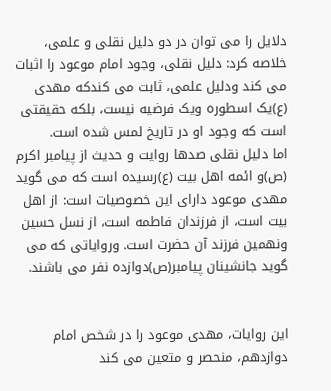دلايل را مى توان در دو دليل نقلى و علمى، خلاصه كرد: دليل نقلى، وجود امام موعود را اثبات می کند ودليل علمى، ثابت می کندكه مهدى (ع)یک اسطوره ویک فرضيه نيست، بلكه حقيقتى است كه وجود او در تاریخ لمس شده است.
اما دلیل نقلی صدها روايت و حديث از پیامبر اكرم (ص)و ائمه اهل بيت (ع)رسيده است كه می گوید مهدى موعود داراى اين خصوصيات است: از اهل بيت است، از فرزندان فاطمه است، از نسل حسين ونهمين فرزند آن حضرت است. ورواياتى كه می گوید جانشينان پيامبر(ص)دوازده نفر مى باشند.


اين روايات، مهدى موعود را در شخص امام دوازدهم، منحصر و متعين می کند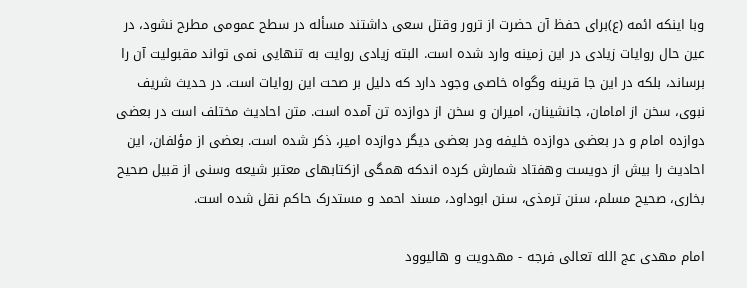وبا اينكه ائمه (ع)براى حفظ آن حضرت از ترور وقتل سعى داشتند مسأله در سطح عمومى مطرح نشود، در عين حال روايات زیادى در اين زمينه وارد شده است. البته زيادى روايت به تنهايى نمى تواند مقبوليت آن را برساند، بلكه در اين جا قرینه وگواه خاصى وجود دارد كه دليل بر صحت اين روايات است. در حديث شریف نبوى، سخن از امامان، جانشينان، اميران و سخن از دوازده تن آمده است. متن احاديث مختلف است در بعضى دوازده امام و در بعضى دوازده خليفه ودر بعضى دیگر دوازده امير، ذكر شده است. بعضى از مؤلفان، اين احاديث را بيش از دویست وهفتاد شمارش كرده اندكه همگى ازکتابهای معتبر شيعه وسنى از قبيل صحيح بخارى، صحيح مسلم، سنن ترمذى، سنن ابوداود، مسند احمد و مستدرک حاكم نقل شده است.

امام مهدی عج الله تعالی فرجه - مهدویت و هالیوود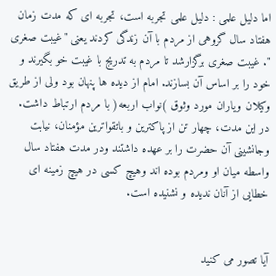اما دلیل علمی : دليل علمى تجربه است، تجربه اى كه مدت زمان هفتاد سال گروهى از مردم با آن زندگى كردند يعنى "غیبت صغرى ". غیبت صغرى برگزارشد تا مردم به تدريج با غیبت خو بگيرند و خود را بر اساس آن بسازند. امام از ديده ها پنهان بود ولى از طریق وكيلان وياران مورد وثوق )نواب اربعه( با مردم ارتباط داشت. در اين مدت، چهار تن از پاکترین و باتقواترين مؤمنان، نيابت وجانشينى آن حضرت را بر عهده داشتند ودر مدت هفتاد سال واسطه ميان او ومردم بوده اند وهيچ كسى در هيچ زمينه اى خطايى از آنان نديده و نشنيده است.


آیا تصور می كنيد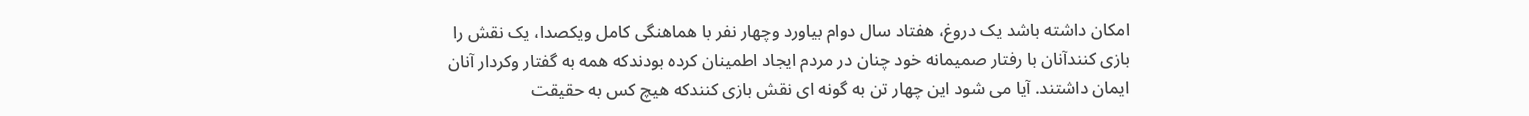امكان داشته باشد يک دروغ، هفتاد سال دوام بياورد وچهار نفر با هماهنگى كامل ويکصدا، يک نقش را بازى كنندآنان با رفتار صميمانه خود چنان در مردم ايجاد اطمينان كرده بودندكه همه به گفتار وكردار آنان ايمان داشتند. آیا مى شود اين چهار تن به گونه ای نقش بازى كنندكه هيچ كس به حقيقت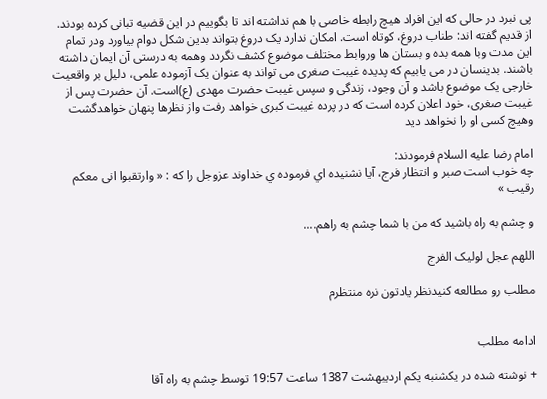پى نبرد در حالى كه اين افراد هيچ رابطه خاصى با هم نداشته اند تا بگوييم در اين قضيه تبانى كرده بودند. از قديم گفته اند: طناب دروغ، كوتاه است. امكان ندارد يک دروغ بتواند بدين شكل دوام بياورد ودر تمام اين مدت وبا همه بده و بستان ها وروابط مختلف موضوع كشف نگردد وهمه به درستى آن ايمان داشته باشند. بدينسان در مى يابيم كه پديده غیبت صغرى مى تواند به عنوان يک آزموده علمى، دليل بر واقعيت خارجى يک موضوع باشد و آن وجود، زندگى و سپس غیبت حضرت مهدى (ع)است. آن حضرت پس از غیبت صغرى، خود اعلان كرده است كه در پرده غیبت كبرى خواهد رفت واز نظرها پنهان خواهدگشت وهيچ كسى او را نخواهد ديد

امام رضا عليه السلام فرمودند:
چه خوب است صبر و انتظار فرج، آيا نشنيده اي فرموده ي خداوند عزوجل را كه : « وارتقبوا انی معکم رقیب »

و چشم به راه باشید که من با شما چشم به راهم....

اللهم عجل لوليک الفرج

مطلب رو مطالعه کنیدنظر یادتون نره منتظرم


ادامه مطلب

+ نوشته شده در یکشنبه یکم اردیبهشت 1387 ساعت 19:57 توسط چشم به راه آقا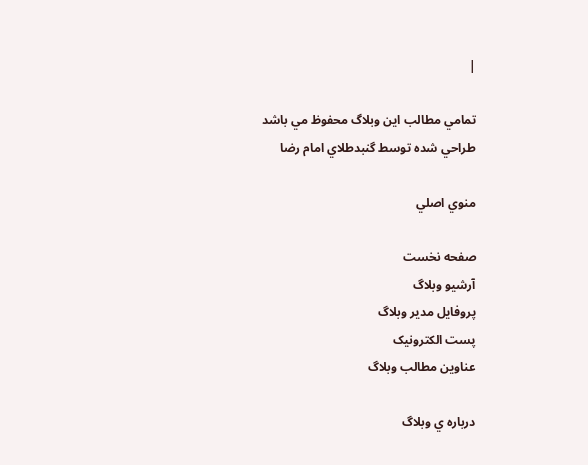|

تمامي مطالب اين وبلاگ محفوظ مي باشد
طراحي شده توسط گنبدطلاي امام رضا

منوي اصلي

صفحه نخست
آرشيو وبلاگ
پروفايل مدير وبلاگ
پست الکترونيک
عناوين مطالب وبلاگ

درباره ي وبلاگ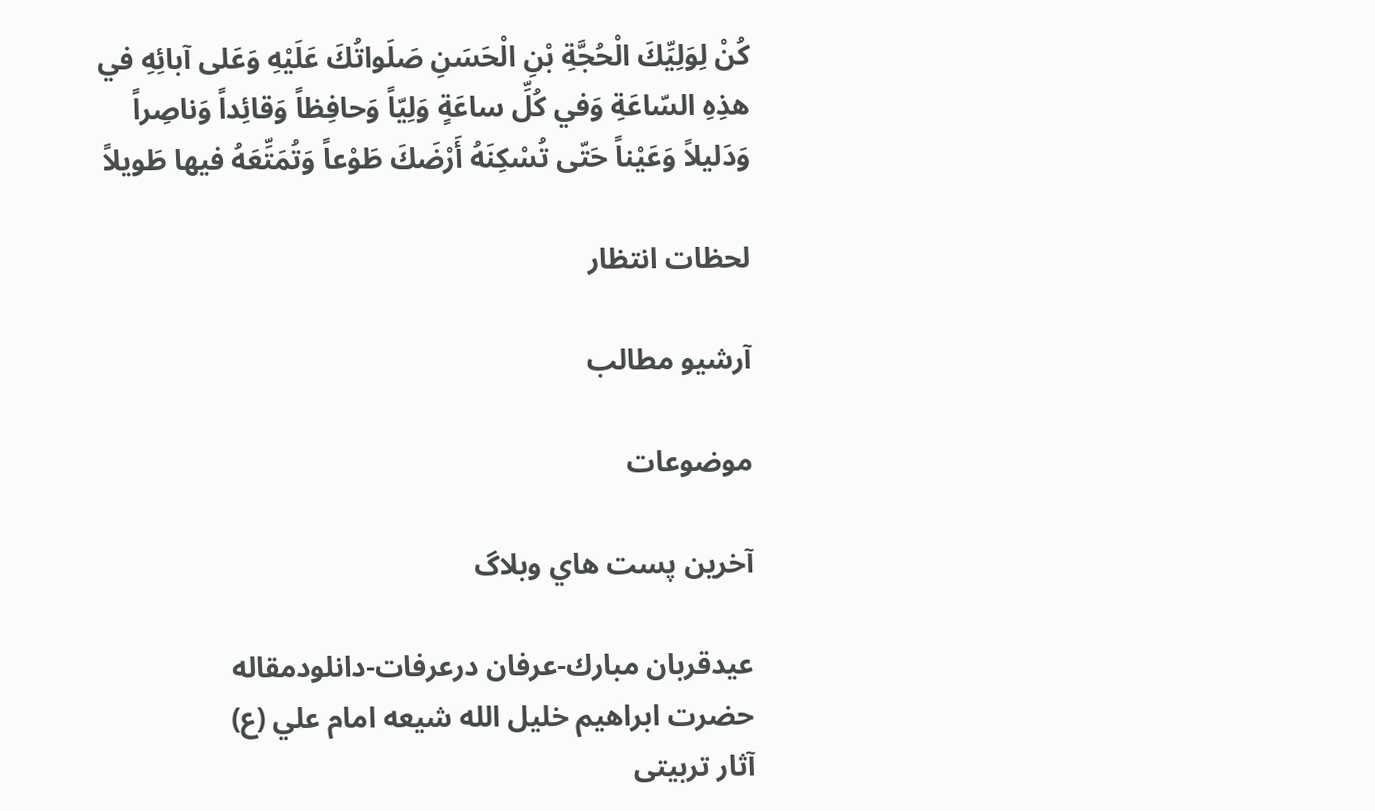كُنْ لِوَلِيِّكَ الْحُجَّةِ بْنِ الْحَسَنِ صَلَواتُكَ عَلَيْهِ وَعَلى آبائِهِ في هذِهِ السّاعَةِ وَفي كُلِّ ساعَةٍ وَلِيّاً وَحافِظاً وَقائِداً وَناصِراً وَدَليلاً وَعَيْناً حَتّى تُسْكِنَهُ أَرْضَكَ طَوْعاً وَتُمَتِّعَهُ فيها طَويلاً

لحظات انتظار

آرشيو مطالب

موضوعات

آخرين پست هاي وبلاگ

عيدقربان مبارك-عرفان درعرفات-دانلودمقاله
حضرت ابراهيم خليل الله شيعه امام علي (ع)
آثار تربیتی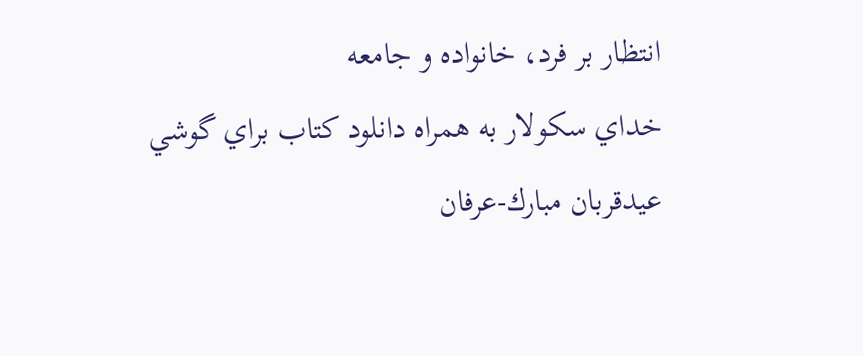انتظار بر فرد، خانواده و جامعه
خداي سكولار به همراه دانلود كتاب براي گوشي
عيدقربان مبارك-عرفان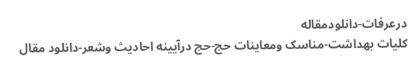درعرفات-دانلودمقاله
کلیات بهداشت-مناسک ومعاینات حج-حج درآیینه احادیث وشعر-دانلود مقال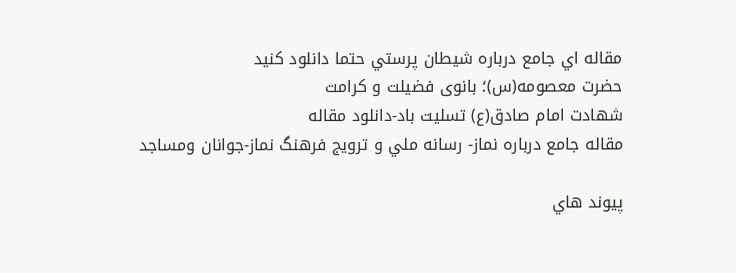مقاله اي جامع درباره شيطان پرستي حتما دانلود كنيد
حضرت معصومه(س)؛ بانوی فضیلت و کرامت
شهادت امام صادق(ع) تسليت باد-دانلود مقاله
مقاله جامع درباره نماز- رسانه ملي و ترويج فرهنگ نماز-جوانان ومساجد

پيوند هاي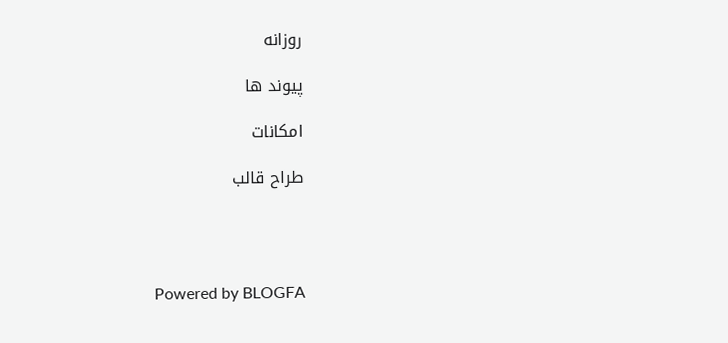روزانه

پيوند ها

امکانات

طراح قالب




Powered by BLOGFA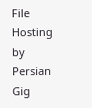File Hosting by Persian Gig